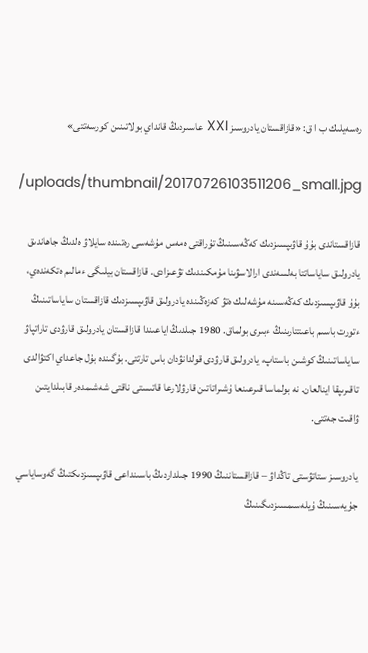رەسەيلىك ب ا ق: «قازاقستان يادروسىز XXI عاسىردىڭ قانداي بولاتىنىن كورسەتتى»

/uploads/thumbnail/20170726103511206_small.jpg

قازاقستاندى بۇۇ قاۋىپسىزدىك كەڭەسىنىڭ تۇراقتى ەمەس مۇشەسى رەتىندە سايلاۋ ەلدىڭ جاھاندىق يادرولىق ساياساتتا بەلسەندى ارالاسۋىنا مۇمكىندىك تۋعىزادى. قازاقستان بيلىگى ءمالىم ەتكەندەي، بۇۇ قاۋىپسىزدىك كەڭەسىنە مۇشەلىك ەتۋ كەزەڭىندە يادرولىق قاۋىپسىزدىك قازاقستان ساياساتىنىڭ ءتورت باسىم باعىتتارىنىڭ ءبىرى بولماق. 1980 جىلدىڭ اياعىندا قازاقستان يادرولىق قارۋدى تاراتپاۋ ساياساتىنىڭ كوشىن باستاپ، يادرولىق قارۋدى قولدانۋدان باس تارتتى. بۇگىندە بۇل جاعداي اكتۋالدى تاقىرىپقا اينالعان. نە بولماسا قىرعىنعا ۇشىراتاتىن قارۋلارعا قاتىستى ناقتى شەشىمدەر قابىلدايتىن ۋاقىت جەتتى.

يادروسىز ستاتۋستى تاڭداۋ – قازاقستاننىڭ 1990 جىلداردىڭ باسىنداعى قاۋىپسىزدىكتىڭ گەوساياسي جۇيەسىنىڭ ۇيلەسىمسىزدىگىنىڭ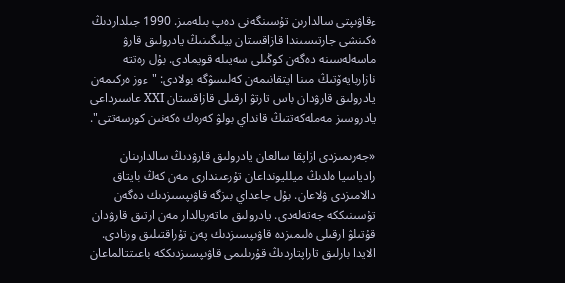ءقاۋىپتى سالدارىن تۇسىنگەنى دەپ بىلەمىز. 1990 جىلداردىڭ ەكىنشى جارتىسىندا قازاقستان بيلىگىنىڭ يادرولىق قارۋ ماسەلەسىنە دەگەن كوڭىلى سەيىلە قويمادى. بۇل رەتتە نازاربايەۆتىڭ مىنا ايتقانىمەن كەلىسۋگە بولادى: "ءوز ەركىمەن يادرولىق قارۋدان باس تارتۋ ارقىلى قازاقستان XXI عاسىرداعى يادروسىز مەملەكەتتىڭ قانداي بولۋ كەرەك ەكەنىن كورسەتتى".

«جەرىمىزدى ازاپقا سالعان يادرولىق قارۋدىڭ سالدارىنان رادياسيا ەلدىڭ ميلليونداعان تۇرعىندارى مەن كەڭ بايتاق دالامىزدى ۋلاعان. بۇل جاعداي بىزگە قاۋىپسىزدىك دەگەن تۇسىنىككە جەتەلەدى. يادرولىق ماتەريالدار مەن ارتىق قارۋدان قۇتىلۋ ارقىلى ەلىمىزدە قاۋىپسىزدىك پەن تۇراقتىلىق ورنادى. الايدا بارلىق تاراپتاردىڭ قۇرىلىمى قاۋىپسىزدىككە باعىتتالماعان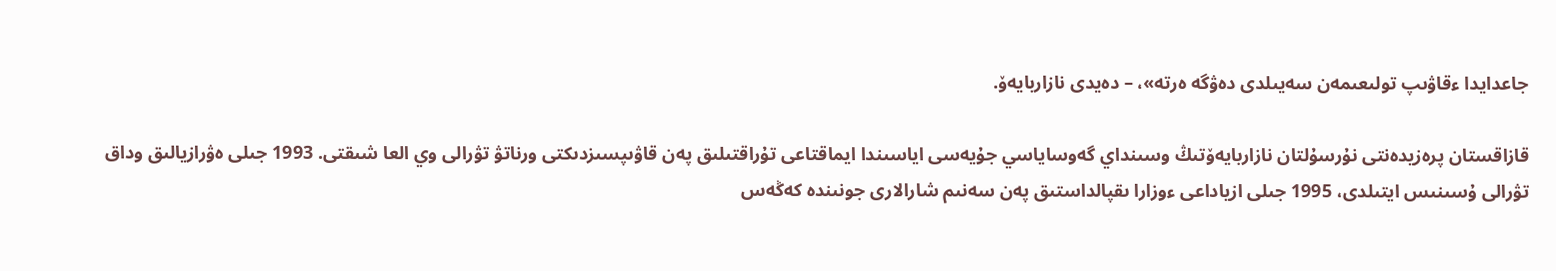جاعدايدا ءقاۋىپ تولىعىمەن سەيىلدى دەۋگە ەرتە»، – دەيدى نازاربايەۆ.

قازاقستان پرەزيدەنتى نۇرسۇلتان نازاربايەۆتىڭ وسىنداي گەوساياسي جۇيەسى اياسىندا ايماقتاعى تۇراقتىلىق پەن قاۋىپسىزدىكتى ورناتۋ تۋرالى وي العا شىقتى. 1993 جىلى ەۋرازيالىق وداق تۋرالى ۇسىنىس ايتىلدى، 1995 جىلى ازياداعى ءوزارا ىقپالداستىق پەن سەنىم شارالارى جونىندە كەڭەس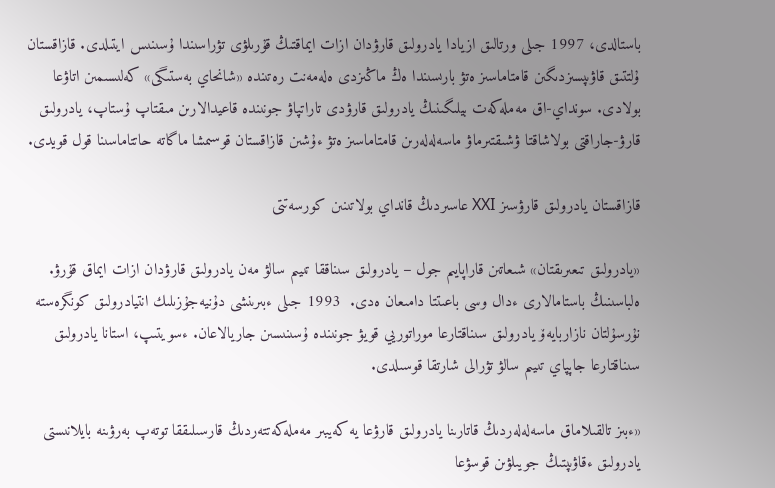باستالدى، 1997 جىلى ورتالىق ازيادا يادرولىق قارۋدان ازات ايماقتىڭ قۇرىلۋى تۋراسىندا ۇسىنىس ايتىلدى. قازاقستان ۇلتتىق قاۋىپسىزدىگىن قامتاماسىز ەتۋ بارىسىندا ەڭ ماڭىزدى ەلەمەنت رەتىندە «شانحاي بەستىگى» كەلىسىمىن اتاۋعا بولادى. سونداي-اق مەملەكەت بيلىگىنىڭ يادرولىق قارۋدى تاراتپاۋ جونىندە قاعيدالارىن مىقتاپ ۇستاپ، يادرولىق قارۋ-جاراقتى بولاشاقتا ۋشىقتىرماۋ ماسەلەلەرىن قامتاماسىز ەتۋ ءۇشىن قازاقستان قوسىمشا ماگاتە حاتتاماسىنا قول قويدى.

قازاقستان يادرولىق قارۋسىز XXI عاسىردىڭ قانداي بولاتىنىن كورسەتتى

«يادرولىق تىعىرىقتان» شىعاتىن قاراپايىم جول – يادرولىق سىناققا تىيىم سالۋ مەن يادرولىق قارۋدان ازات ايماق قۇرۋ. ەلباسىنىڭ باستامالارى ءدال وسى باعىتتا دامىعان ەدى.  1993 جىلى ءبىرىنشى دۇنيەجۇزىلىك انتيادرولىق كونگرەستە نۇرسۇلتان نازاربايەۆ يادرولىق سىناقتارعا موراتوريي قويۋ جونىندە ۇسىنىسىن جاريالاعان. ءسويتىپ، استانا يادرولىق سىناقتارعا جاپپاي تىيىم سالۋ تۋرالى شارتقا قوسىلدى.

«ءبىز تالقىلاماق ماسەلەلەردىڭ قاتارىنا يادرولىق قارۋعا يە كەيبىر مەملەكەتتەردىڭ قارسىلىققا توتەپ بەرۋىنە بايلانىستى يادرولىق ءقاۋىپتىڭ جويىلۋىن قوسۋعا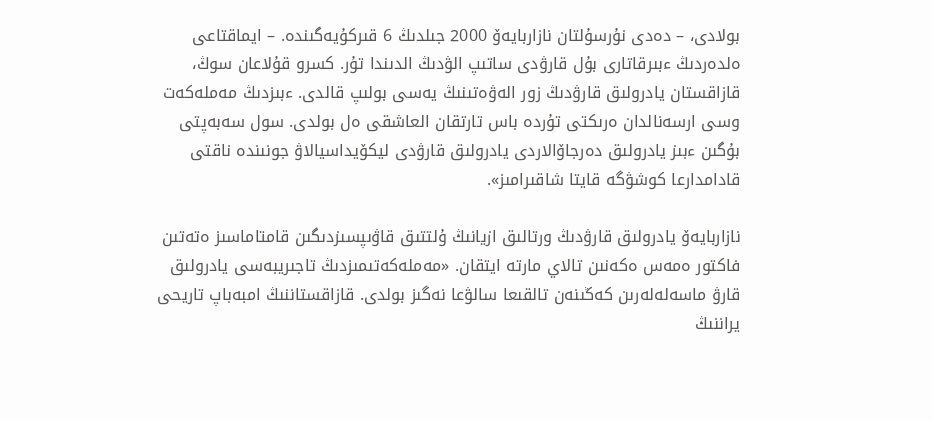بولادى، – دەدى نۇرسۇلتان نازاربايەۆ 2000 جىلدىڭ 6 قىركۇيەگىندە. – ايماقتاعى ەلدەردىڭ ءبىرقاتارى بۇل قارۋدى ساتىپ الۋدىڭ الدىندا تۇر. كسرو قۇلاعان سوڭ، قازاقستان يادرولىق قارۋدىڭ زور الەۋەتىنىڭ يەسى بولىپ قالدى. ءبىزدىڭ مەملەكەت وسى ارسەنالدان ەرىكتى تۇردە باس تارتقان العاشقى ەل بولدى. سول سەبەپتى بۇگىن ءبىز يادرولىق دەرجاۆالاردى يادرولىق قارۋدى ليكۆيداسيالاۋ جونىندە ناقتى قادامدارعا كوشۋگە قايتا شاقىرامىز».

نازاربايەۆ يادرولىق قارۋدىڭ ورتالىق ازيانىڭ ۇلتتىق قاۋىپسىزدىگىن قامتاماسىز ەتەتىن فاكتور ەمەس ەكەنىن تالاي مارتە ايتقان. «مەملەكەتىمىزدىڭ تاجىريبەسى يادرولىق قارۋ ماسەلەلەرىن كەڭىنەن تالقىعا سالۋعا نەگىز بولدى. قازاقستاننىڭ امبەباپ تاريحى يراننىڭ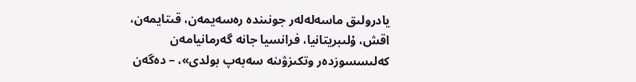يادرولىق ماسەلەلەر جونىندە رەسەيمەن، قىتايمەن، اقش، ۇلىبريتانيا، فرانسيا جانە گەرمانيامەن كەلىسسوزدەر وتكىزۋىنە سەبەپ بولدى»، – دەگەن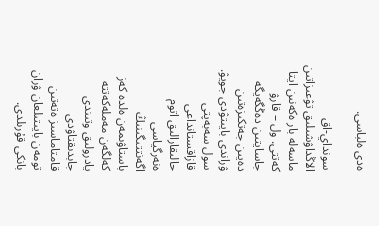ەدى ەلباسى.

سونداي-اق الاڭداۋشىلىق تۋعىزاتىن ماسەلە بار ەكەنىن ايتا كەتتى. ول – قارۋ جاسايتىن دەڭگەيگە دەيىن جەتكىزەتىن ۋراندى بايىتۋدى جويۋ. سول سەبەپتى قازاقستانداعى حالىقارالىق اتوم ەنەرگياسى اگەنتتىگىنىڭ باستاۋىمەن ەلدە كەز كەلگەن مەملەكەتتە يادرولىق وتىندى جابدىقتاۋدى قامتاماسىز ەتەتىن تومەن بايىتىلعان ۋران بانكى قۇرىلدى.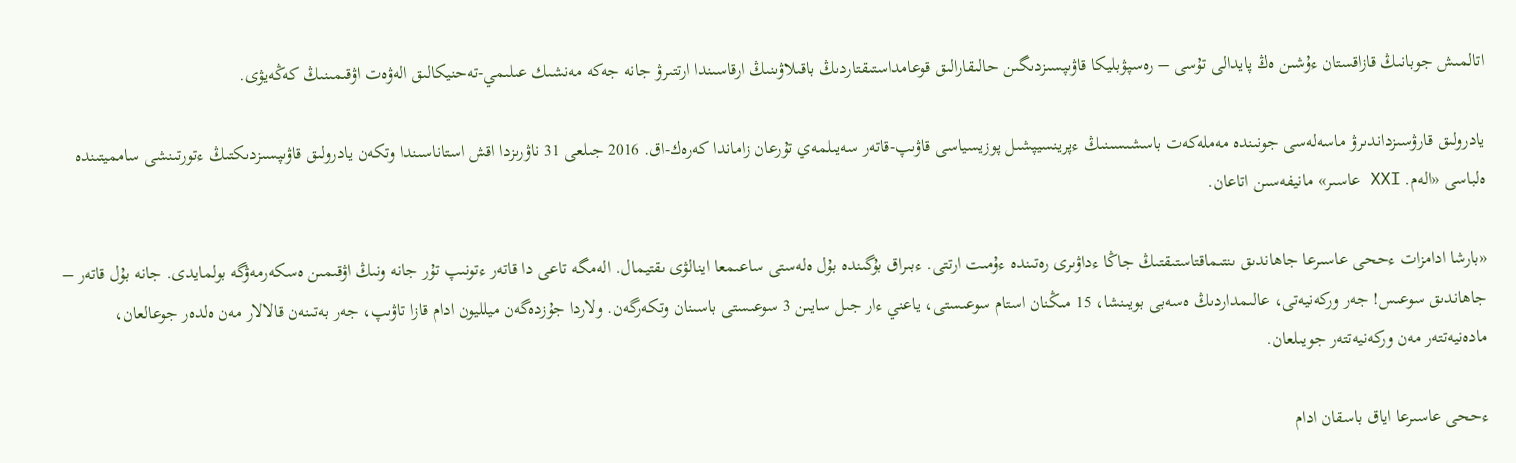اتالمىش جوبانىڭ قازاقستان ءۇشىن ەڭ پايدالى تۇسى – رەسپۋبليكا قاۋىپسىزدىگىن حالىقارالىق قوعامداستىقتاردىڭ باقىلاۋىنىڭ ارقاسىندا ارتتىرۋ جانە جەكە مەنشىك عىلىمي-تەحنيكالىق الەۋەت اۋقىمىنىڭ كەڭەيۋى.

يادرولىق قارۋسىزداندىرۋ ماسەلەسى جونىندە مەملەكەت باسشىسىنىڭ ءپرينسيپشىل پوزيسياسى قاۋىپ-قاتەر سەيىلمەي تۇرعان زاماندا كەرەك-اق. 2016 جىلعى 31 ناۋرىزدا اقش استاناسىندا وتكەن يادرولىق قاۋىپسىزدىكتىڭ ءتورتىنشى سامميتىندە ەلباسى «الەم. XXI عاسىر» مانيفەسىن اتاعان.

«بارشا ادامزات ءححى عاسىرعا جاھاندىق ىنتىماقتاستىقتىڭ جاڭا ءداۋىرى رەتىندە ءۇمىت ارتتى. ءبىراق بۇگىندە بۇل ەلەستى ساعىمعا اينالۋى ىقتيمال. الەمگە تاعى دا قاتەر ءتونىپ تۇر جانە ونىڭ اۋقىمىن ەسكەرمەۋگە بولمايدى. جانە بۇل قاتەر – جاھاندىق سوعىس! جەر وركەنيەتى، عالىمداردىڭ ەسەبى بويىنشا، 15 مىڭنان استام سوعىستى، ياعني ءار جىل سايىن 3 سوعىستى باسىنان وتكەرگەن. ولاردا جۇزدەگەن ميلليون ادام قازا تاۋىپ، جەر بەتىنەن قالالار مەن ەلدەر جوعالعان، مادەنيەتتەر مەن وركەنيەتتەر جويىلعان.

ءححى عاسىرعا اياق باسقان ادام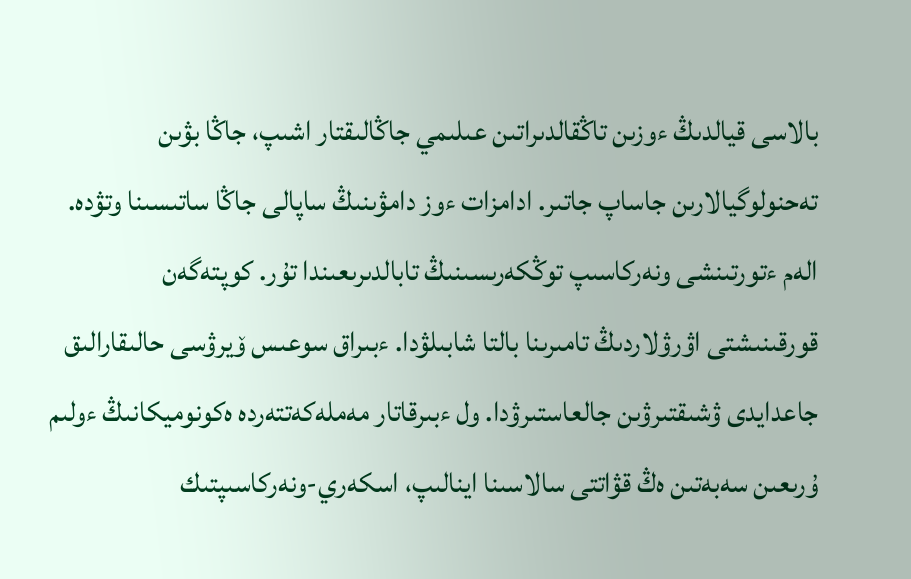بالاسى قيالدىڭ ءوزىن تاڭقالدىراتىن عىلىمي جاڭالىقتار اشىپ، جاڭا بۋىن تەحنولوگيالارىن جاساپ جاتىر. ادامزات ءوز دامۋىنىڭ ساپالى جاڭا ساتىسىنا وتۋدە. الەم ءتورتىنشى ونەركاسىپ توڭكەرىسىنىڭ تابالدىرىعىندا تۇر. كوپتەگەن قورقىنىشتى اۋرۋلاردىڭ تامىرىنا بالتا شابىلۋدا. ءبىراق سوعىس ۆيرۋسى حالىقارالىق جاعدايدى ۋشىقتىرۋىن جالعاستىرۋدا. ول ءبىرقاتار مەملەكەتتەردە ەكونوميكانىڭ ءولىم ۇرىعىن سەبەتىن ەڭ قۋاتتى سالاسىنا اينالىپ، اسكەري-ونەركاسىپتىك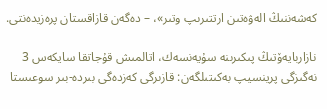كەشەننىڭ الەۋەتىن ارتتىرىپ وتىر»، – دەگەن قازاقستان پرەزيدەنتى.

نازاربايەۆتىڭ پىكىرىنە سۇيەنسەك، اتالمىش قۇجاتقا سايكەس 3 نەگىزگى پرينسيپ بەكىتىلگەن: قازىرگى كەزدەگى بىردە-بىر سوعىستا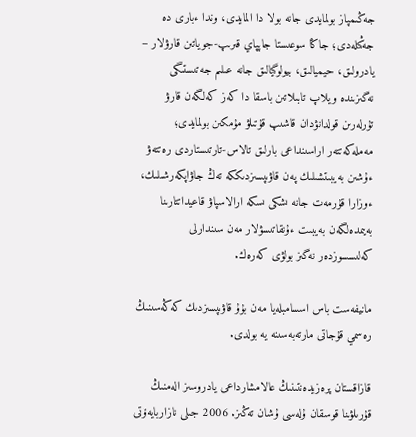جەڭىمپاز بولمايدى جانە بولا دا المايدى، وندا ءبارى دە جەڭىلەدى؛ جاڭا سوعىستا جاپپاي قىرىپ-جوياتىن قارۋلار – يادرولىق، حيميالىق، بيولوگيالىق جانە عىلىم جەتىستىگى نەگىزىندە ويلاپ تابىلاتىن باسقا دا كەز كەلگەن قارۋ تۇرلەرىن قولدانۋدان قاشىپ قۇتىلۋ مۇمكىن بولمايدى؛ مەملەكەتتەر اراسىنداعى بارلىق تالاس-تارتىستاردى رەتتەۋ ءۇشىن بەيبىتشىلىك پەن قاۋىپسىزدىككە تەڭ جاۋاپكەرشىلىك، ءوزارا قۇرمەت جانە ىشكى ىسكە ارالاسپاۋ قاعيداتتارىنا بەيىمدەلگەن بەيبىت ءۇنقاتىسۋلار مەن سىندارلى كەلىسسوزدەر نەگىز بولۋى كەرەك.

مانيفەست باس اسسامبلەيا مەن بۇۇ قاۋىپسىزدىك كەڭەسىنىڭ رەسمي قۇجاتى مارتەبەسىنە يە بولدى.

قازاقستان پرەزيدەنتىنىڭ عالامشارداعى يادروسىز الەمنىڭ قۇرىلۋىنا قوسقان ۇلەسى ۇشان تەڭىز. 2006 جىلى نازاربايەۆتى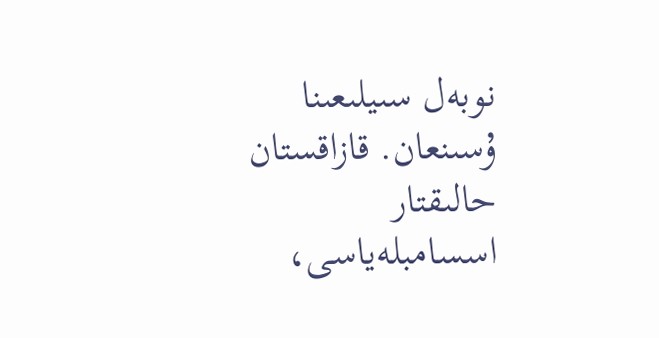نوبەل سىيلىعىنا ۇسىنعان. قازاقستان حالىقتار اسسامبلەياسى،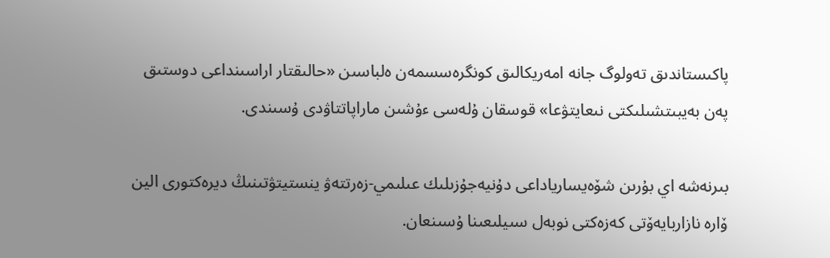پاكىستاندىق تەولوگ جانە امەريكالىق كونگرەسسمەن ەلباسىن «حالىقتار اراسىنداعى دوستىق پەن بەيبىتشىلىكتى نىعايتۋعا» قوسقان ۇلەسى ءۇشىن ماراپاتتاۋدى ۇسىندى.

بىرنەشە اي بۇرىن شۆەيسارياداعى دۇنيەجۇزىلىك عىلىمي-زەرتتەۋ ينستيتۋتىنىڭ ديرەكتورى الين ۆارە نازاربايەۆتى كەزەكتى نوبەل سىيلىعىنا ۇسىنعان.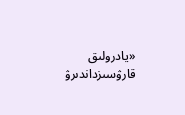«يادرولىق قارۋسىزداندىرۋ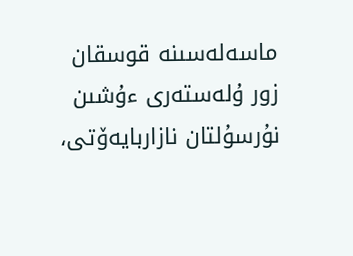ماسەلەسىنە قوسقان زور ۇلەستەرى ءۇشىن نۇرسۇلتان نازاربايەۆتى،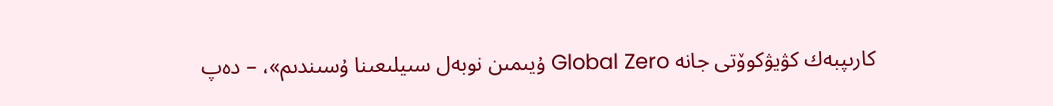كارىپبەك كۋيۋكوۆتى جانە Global Zero ۇيىمىن نوبەل سىيلىعىنا ۇسىندىم»، – دەپ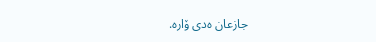جازعان ەدى ۆارە.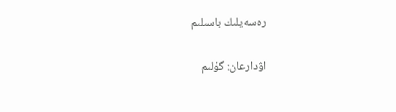رەسەيلىك باسىلىم

اۋدارعان: گۇلىم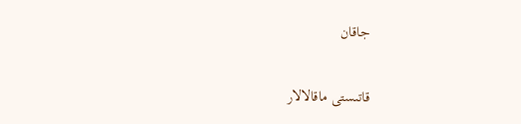جاقان

قاتىستى ماقالالار